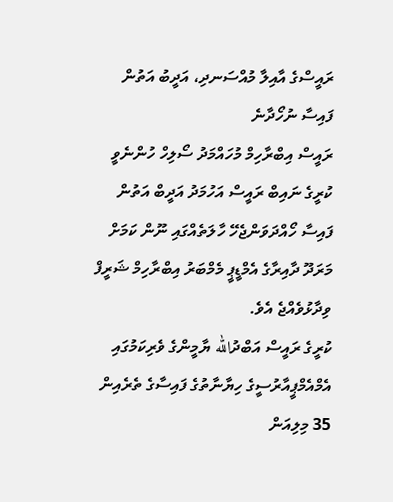ރައީސްގެ އާއިލާ މުއްސަނދި، އަދީބު އަތުން ފައިސާ ނުހޯދާނެ
ރައީސް އިބްރާހިމް މުހައްމަދު ސޯލިހް ހުންނެވީ ކުރީގެ ނައިބް ރައީސް އަހުމަދު އަދީބް އަތުން ފައިސާ ހޯއްދަވަންޖެހޭ ހާލަތެއްގައި ނޫން ކަމަށް މަރަދޫ ދާއިރާގެ އެމްޑީޕީ މެމްބަރު އިބްރާހިމް ޝަރީފް ވިދާޅުވެއްޖެ އެވެ.
ކުރީގެ ރައީސް އަބްދުالله ޔާމީންގެ ވެރިކަމުގައި އެމްއެމްޕީއާރުސީގެ ހިޔާނާތުގެ ފައިސާގެ ތެރެއިން 35 މިލިއަން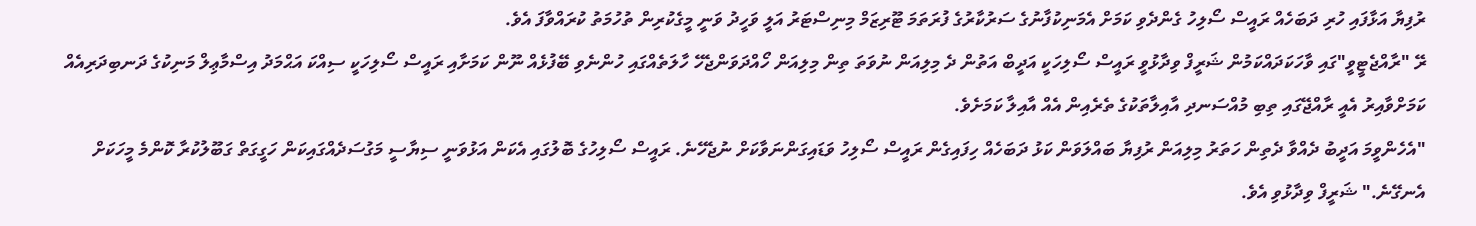ރުފިޔާ އަޅާފައި ހުރި ދަބަހެއް ރައީސް ސޯލިހު ގެންދެވި ކަމަށް އެމަނިކުފާނުގެ ސަރުކާރުގެ ފުރަތަމަ ޓޫރިޒަމް މިނިސްޓަރު އަލީ ވަހީދު ވަނީ މީގެކުރިން ތުހުމަތު ކުރައްވާފަ އެވެ.
ރޭ "ރާއްޖެޓީވީ"ގައި ވާހަކަދައްކަމުން ޝަރީފް ވިދާޅުވީ ރައީސް ސޯލިހަކީ އަދީބް އަތުން ދެ މިލިއަން ނުވަތަ ތިން މިލިއަން ހޯއްދަވަންޖެހޭ ހާލަތެއްގައި ހުންނެވި ބޭފުޅެއް ނޫން ކަމަށާއި ރައީސް ސޯލިހަކީ ސިއްކަ އަޙްމަދު އިސްމާޢިލް މަނިކުގެ ދަނބިދަރިއެއް ކަމަށްވާއިރު އެއީ ރާއްޖޭގައި ތިބި މުއްސަނދި އާއިލާތަކުގެ ތެރެއިން އެއް އާއިލާ ކަމަށެވެ.
"އެހެންވީމަ އަދީބު ދެއްވާ ދެތިން ހަތަރު މިލިއަން ރުފިޔާ ބައްލަވަން ކަޅު ދަބަހެއް ހިފައިގެން ރައީސް ސޯލިހު ވަޑައިގަންނަވާކަށް ނުޖެހޭނެ. ރައީސް ސޯލިހުގެ ބޮލުގައި އެކަން އަޅުވަނީ ސިޔާސީ މަގުސަދެއްގައިކަން ހަގީގަތް ގަބޫލުކުރާ ކޮންމެ މީހަކަށް އެނގޭނެ." ޝަރީފް ވިދާޅުވި އެވެ.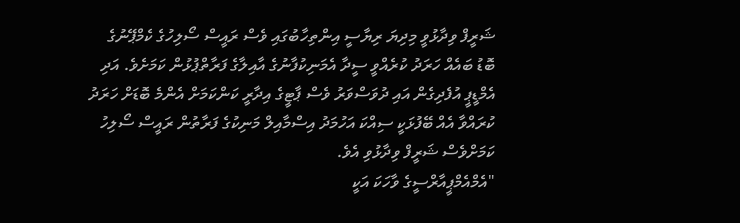ޝަރީފް ވިދާޅުވީ މިދިޔަ ރިޔާސީ އިންތިހާބުގައި ވެސް ރައީސް ސޯލިހުގެ ކެމްޕޭނުގެ ބޮޑު ބައެއް ހަރަދު ކުރެއްވީ ސީދާ އެމަނިކުފާނުގެ އާއިލާގެ ފަރާތްޕުޅުން ކަމަށެވެ. އަދި އެމްޑީޕީ އުފެދިގެން އައި ދުވަސްވަރު ވެސް ޕާޓީގެ އިދާރީ ކަންކަމަށް އެންމެ ބޮޑަށް ހަރަދު ކުރައްވާ އެއް ބޭފުޅަކީ ސިއްކަ އަހުމަދު އިސްމާއިލް މަނިކުގެ ފަރާތުން ރައީސް ސޯލިހު ކަމަށްވެސް ޝަރީފް ވިދާޅުވި އެވެ.
"އެމްއެމްޕީއާރްސީގެ ވާހަކަ އަކީ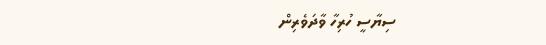ސިޔާސީ ހުރިހާ ވާދަވެރިން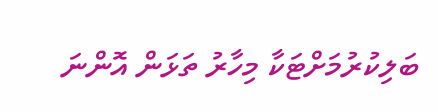ބަލިކުރުމަށްޓަކާ މިހާރު ތަޅަން އޮންނަ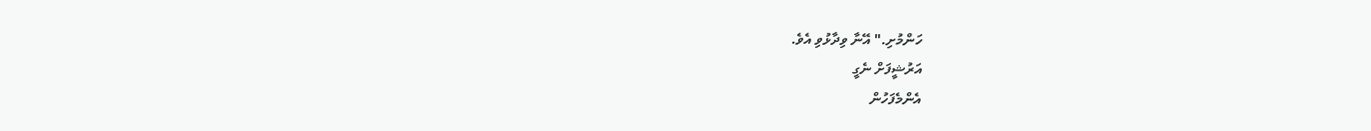ހަންމުށި." އޭނާ ވިދާޅުވި އެވެ.
އަރުޝީފަށް ނެގީ
އެންމެފަހުން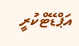އަޕްޑޭޓްކުރީ